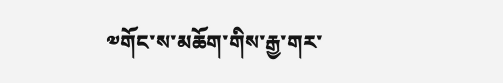༧གོང་ས་མཆོག་གིས་རྒྱ་གར་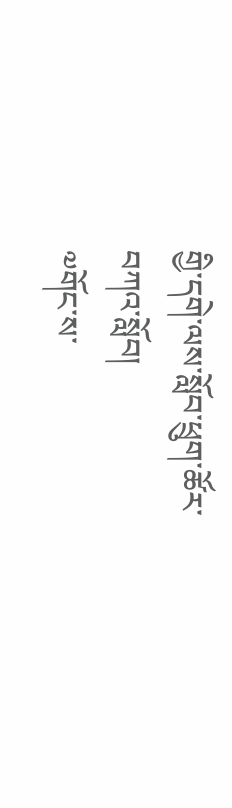གྱི་དགེ་ལས་སློབ་ཕྲུག་ཚོར་བཀའ་སློབ།
༧གོང་ས་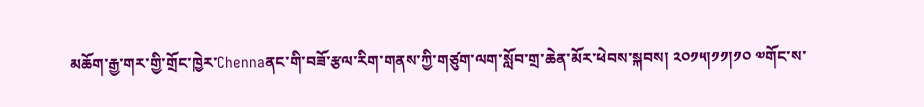མཆོག་རྒྱ་གར་གྱི་གྲོང་ཁྱེར་Chennaནང་གི་བཟོ་རྩལ་རིག་གནས་ཀྱི་གཙུག་ལག་སློབ་གྲ་ཆེན་མོར་ཕེབས་སྐབས། ༢༠༡༥།༡༡།༡༠ ༧གོང་ས་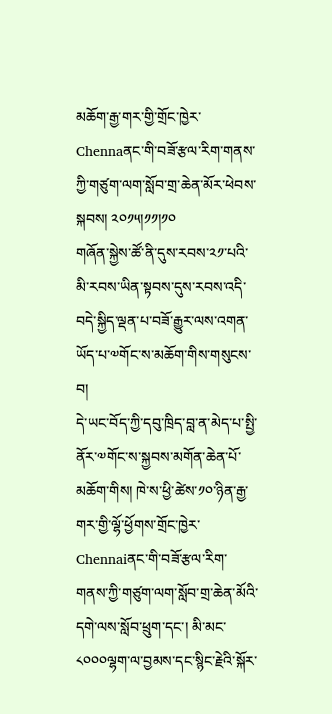མཆོག་རྒྱ་གར་གྱི་གྲོང་ཁྱེར་Chennaནང་གི་བཟོ་རྩལ་རིག་གནས་ཀྱི་གཙུག་ལག་སློབ་གྲ་ཆེན་མོར་ཕེབས་སྐབས། ༢༠༡༥།༡༡།༡༠
གཞོན་སྐྱེས་ཚོ་ནི་དུས་རབས་༢༡་པའི་མི་རབས་ཡིན་སྟབས་དུས་རབས་འདི་བདེ་སྐྱིད་ལྡན་པ་བཟོ་རྒྱུར་ལས་འགན་ཡོད་པ་༧གོང་ས་མཆོག་གིས་གསུངས་བ།
དེ་ཡང་བོད་ཀྱི་དབུ་ཁྲིད་བླ་ན་མེད་པ་སྤྱི་ནོར་༧གོང་ས་སྐྱབས་མགོན་ཆེན་པོ་མཆོག་གིས། ཁེ་ས་ཕྱི་ཚེས་༡༠་ཉིན་རྒྱ་གར་གྱི་ལྷོ་ཕྱོགས་གྲོང་ཁྱེར་Chennaiནང་གི་བཟོ་རྩལ་རིག་གནས་ཀྱི་གཙུག་ལག་སློབ་གྲ་ཆེན་མོའི་དགེ་ལས་སློབ་ཕྲུག་དང་། མི་མང་༨༠༠༠ལྷག་ལ་བྱམས་དང་སྙིང་རྗེའི་སྐོར་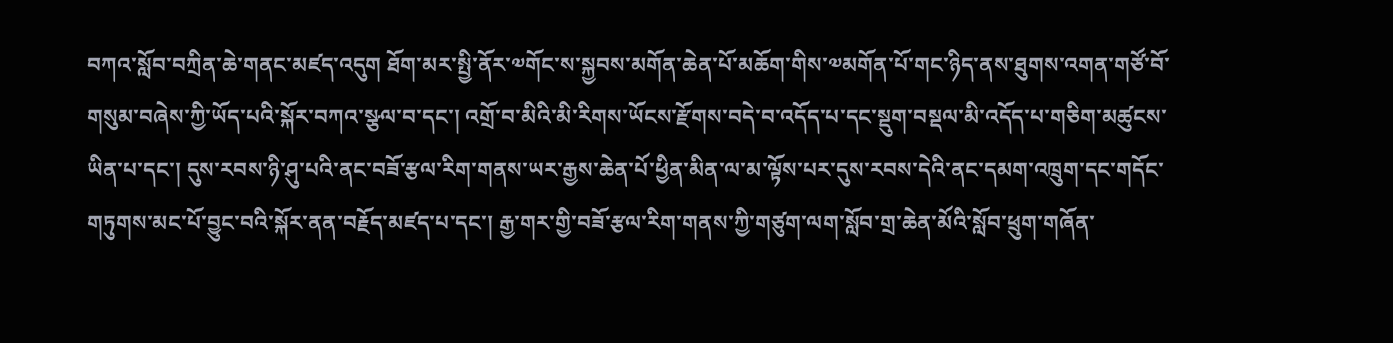བཀའ་སློབ་བཀྲིན་ཆེ་གནང་མཛད་འདུག ཐོག་མར་སྤྱི་ནོར་༧གོང་ས་སྐྱབས་མགོན་ཆེན་པོ་མཆོག་གིས་༧མགོན་པོ་གང་ཉིད་ནས་ཐུགས་འགན་གཙོ་བོ་གསུམ་བཞེས་ཀྱི་ཡོད་པའི་སྐོར་བཀའ་སྩལ་བ་དང་། འགྲོ་བ་མིའི་མི་རིགས་ཡོངས་རྫོགས་བདེ་བ་འདོད་པ་དང་སྡུག་བསྡལ་མི་འདོད་པ་གཅིག་མཚུངས་ཡིན་པ་དང་། དུས་རབས་ཉི་ཤུ་པའི་ནང་བཟོ་རྩལ་རིག་གནས་ཡར་རྒྱས་ཆེན་པོ་ཕྱིན་མིན་ལ་མ་ལྟོས་པར་དུས་རབས་དེའི་ནང་དམག་འཁྲུག་དང་གདོང་གཏུགས་མང་པོ་བྱུང་བའི་སྐོར་ནན་བརྗོད་མཛད་པ་དང་། རྒྱ་གར་གྱི་བཟོ་རྩལ་རིག་གནས་ཀྱི་གཙུག་ལག་སློབ་གྲ་ཆེན་མོའི་སློབ་ཕྲུག་གཞོན་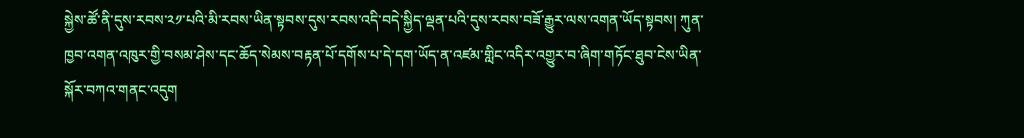སྐྱེས་ཚོ་ནི་དུས་རབས་༢༡་པའི་མི་རབས་ཡིན་སྟབས་དུས་རབས་འདི་བདེ་སྐྱིད་ལྡན་པའི་དུས་རབས་བཟོ་རྒྱུར་ལས་འགན་ཡོད་སྟབས། ཀུན་ཁྱབ་འགན་འཁུར་གྱི་བསམ་ཤེས་དང་ཆོད་སེམས་བརྟན་པོ་དགོས་པ་དེ་དག་ཡོད་ན་འཛམ་གླིང་འདིར་འགྱུར་བ་ཞིག་གཏོང་ཐུབ་ངེས་ཡིན་སྐོར་བཀའ་གནང་འདུག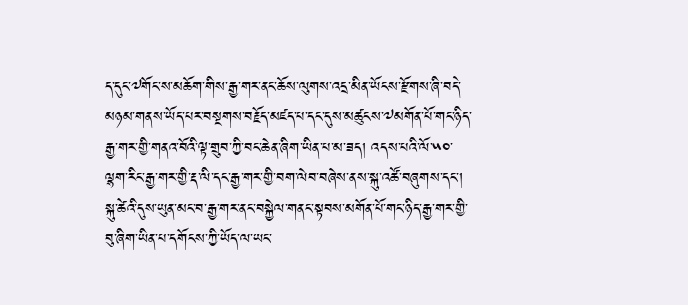ད་དུང་༧གོང་ས་མཆོག་གིས་རྒྱ་གར་ནང་ཆོས་ལུགས་འདྲ་མིན་ཡོངས་རྫོགས་ཞི་བདེ་མཉམ་གནས་ཡོད་པར་བསྔགས་བརྗོད་མཛད་པ་དང་དུས་མཚུངས་༧མགོན་པོ་གང་ཉིད་རྒྱ་གར་གྱི་གནའ་བོའི་ལྟ་གྲུབ་ཀྱི་བང་ཆེན་ཞིག་ཡིན་པ་མ་ཟད། འདས་པའི་ལོ་༥༠་ལྷག་རིང་རྒྱ་གར་གྱི་རྡ་ལི་དང་རྒྱ་གར་གྱི་བག་ལེབ་བཞེས་ནས་སྐུ་འཚོ་བཞུགས་དང་། སྐུ་ཚེའི་དུས་ཡུན་མང་བ་རྒྱ་གར་ནང་བསྐྱེལ་གནང་སྟབས་མགོན་པོ་གང་ཉིད་རྒྱ་གར་གྱི་བུ་ཞིག་ཡིན་པ་དགོངས་ཀྱི་ཡོད་ལ་ཡང་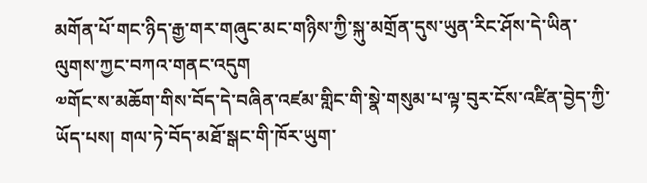མགོན་པོ་གང་ཉིད་རྒྱ་གར་གཞུང་མང་གཉིས་ཀྱི་སྐུ་མགྲོན་དུས་ཡུན་རིང་ཤོས་དེ་ཡིན་ལུགས་ཀྱང་བཀའ་གནང་འདུག
༧གོང་ས་མཆོག་གིས་བོད་དེ་བཞིན་འཛམ་གླིང་གི་སྣེ་གསུམ་པ་ལྟ་བུར་ངོས་འཛིན་བྱེད་ཀྱི་ཡོད་པས། གལ་ཏེ་བོད་མཐོ་སྒང་གི་ཁོར་ཡུག་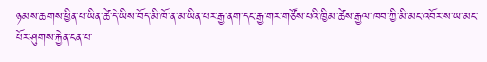ཉམས་ཆགས་ཕྱིན་པ་ཡིན་ཚེ་དེ་ཡིས་བོད་མི་ཁོ་ན་མ་ཡིན་པར་རྒྱ་ནག་དང་རྒྱ་གར་གཙོས་པའི་ཁྱིམ་ཚེས་རྒྱལ་ཁབ་ཀྱི་མི་མང་འབོར་ས་ཡ་མང་པོར་ཤུགས་རྐྱེན་ངན་པ་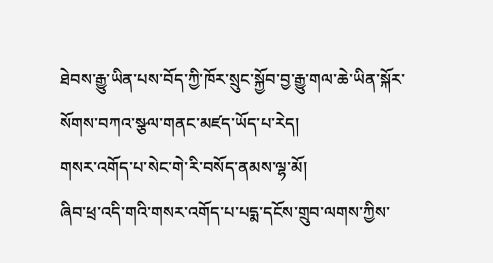ཐེབས་རྒྱུ་ཡིན་པས་བོད་ཀྱི་ཁོར་སྲུང་སྐྱོབ་བྱ་རྒྱུ་གལ་ཆེ་ཡིན་སྐོར་སོགས་བཀའ་སྩལ་གནང་མཛད་ཡོད་པ་རེད།
གསར་འགོད་པ་སེང་གེ་རི་བསོད་ནམས་ལྷ་མོ།
ཞིབ་ཕྲ་འདི་གའི་གསར་འགོད་པ་པདྨ་དངོས་གྲུབ་ལགས་ཀྱིས་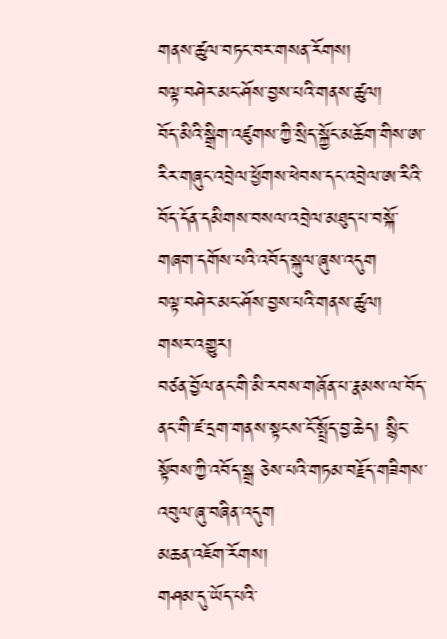གནས་ཚུལ་བཏང་བར་གསན་རོགས།
བལྟ་བཤེར་མང་ཤོས་བྱས་པའི་གནས་ཚུལ།
བོད་མིའི་སྒྲིག་འཛུགས་ཀྱི་སྲིད་སྐྱོང་མཆོག་གིས་ཨ་རིར་གཞུང་འབྲེལ་ཕྱོགས་ཕེབས་དང་འབྲེལ་ཨ་རིའི་བོད་དོན་དམིགས་བསལ་འབྲེལ་མཐུད་པ་བསྐོ་གཞག་དགོས་པའི་འབོད་སྐུལ་ཞུས་འདུག
བལྟ་བཤེར་མང་ཤོས་བྱས་པའི་གནས་ཚུལ།
གསར་འགྱུར།
བཙན་བྱོལ་ནང་གི་མི་རབས་གཞོན་པ་རྣམས་ལ་བོད་ནང་གི་ཛ་དྲག་གནས་སྟངས་ངོ་སྤྲོད་བྱ་ཆེད། སྙིང་སྟོབས་ཀྱི་འབོད་སྒྲ ཅེས་པའི་གཏམ་བརྗོད་གཟིགས་འབུལ་ཞུ་བཞིན་འདུག
མཆན་འཇོག་རོགས།
གཤམ་དུ་ཡོད་པའི་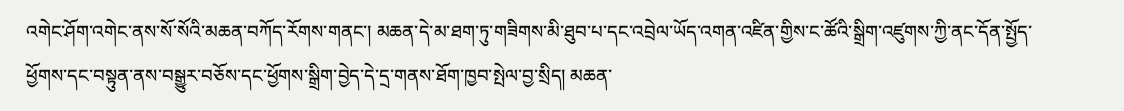འགེང་ཤོག་འགེང་ནས་སོ་སོའི་མཆན་བཀོད་རོགས་གནང་། མཆན་དེ་མ་ཐག་ཏུ་གཟིགས་མི་ཐུབ་པ་དང་འབྲེལ་ཡོད་འགན་འཛིན་གྱིས་ང་ཚོའི་སྒྲིག་འཛུགས་ཀྱི་ནང་དོན་སྤྱོད་ཕྱོགས་དང་བསྟུན་ནས་བསྒྱུར་བཅོས་དང་ཕྱོགས་སྒྲིག་བྱེད་དེ་དྲ་གནས་ཐོག་ཁྱབ་སྤེལ་བྱ་སྲིད། མཆན་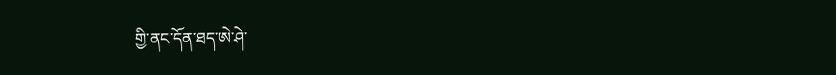གྱི་ནང་དོན་ཐད་ཨེ་ཤེ་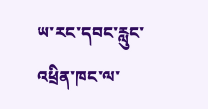ཡ་རང་དབང་རླུང་འཕྲིན་ཁང་ལ་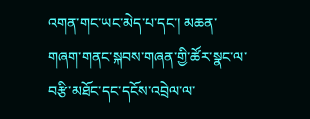འགན་གང་ཡང་མེད་པ་དང་། མཆན་གཞག་གནང་སྐབས་གཞན་གྱི་ཚོར་སྣང་ལ་བརྩི་མཐོང་དང་དངོས་འབྲེལ་ལ་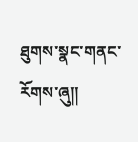ཐུགས་སྣང་གནང་རོགས་ཞུ༎